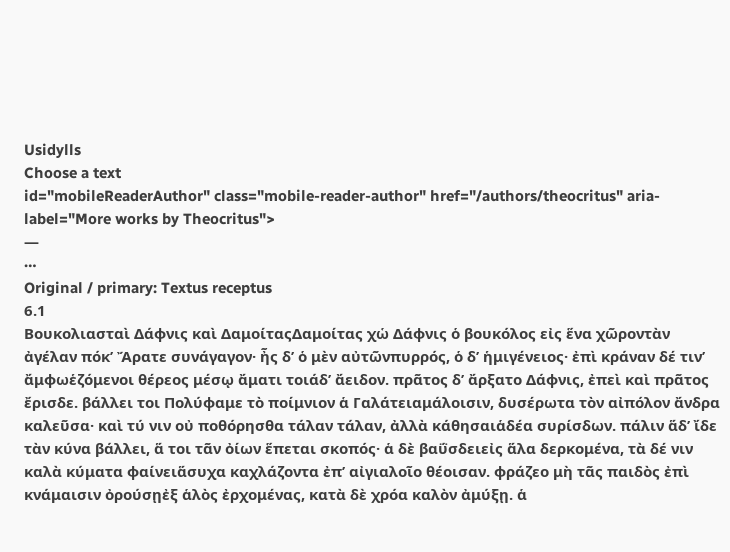Usidylls
Choose a text
id="mobileReaderAuthor" class="mobile-reader-author" href="/authors/theocritus" aria-label="More works by Theocritus">
—
⋯
Original / primary: Textus receptus
6.1
Βουκολιασταὶ Δάφνις καὶ ΔαμοίταςΔαμοίτας χὡ Δάφνις ὁ βουκόλος εἰς ἕνα χῶροντὰν ἀγέλαν πόκʼ Ἄρατε συνάγαγον· ἦς δʼ ὁ μὲν αὐτῶνπυρρός, ὁ δʼ ἡμιγένειος· ἐπὶ κράναν δέ τινʼ ἄμφωἑζόμενοι θέρεος μέσῳ ἄματι τοιάδʼ ἄειδον. πρᾶτος δʼ ἄρξατο Δάφνις, ἐπεὶ καὶ πρᾶτος ἔρισδε. βάλλει τοι Πολύφαμε τὸ ποίμνιον ἁ Γαλάτειαμάλοισιν, δυσέρωτα τὸν αἰπόλον ἄνδρα καλεῦσα· καὶ τύ νιν οὐ ποθόρησθα τάλαν τάλαν, ἀλλὰ κάθησαιἁδέα συρίσδων. πάλιν ἅδʼ ἴδε τὰν κύνα βάλλει, ἅ τοι τᾶν ὀίων ἕπεται σκοπός· ἁ δὲ βαΰσδειεἰς ἅλα δερκομένα, τὰ δέ νιν καλὰ κύματα φαίνειἅσυχα καχλάζοντα ἐπʼ αἰγιαλοῖο θέοισαν. φράζεο μὴ τᾶς παιδὸς ἐπὶ κνάμαισιν ὀρούσῃἐξ ἁλὸς ἐρχομένας, κατὰ δὲ χρόα καλὸν ἀμύξῃ. ἁ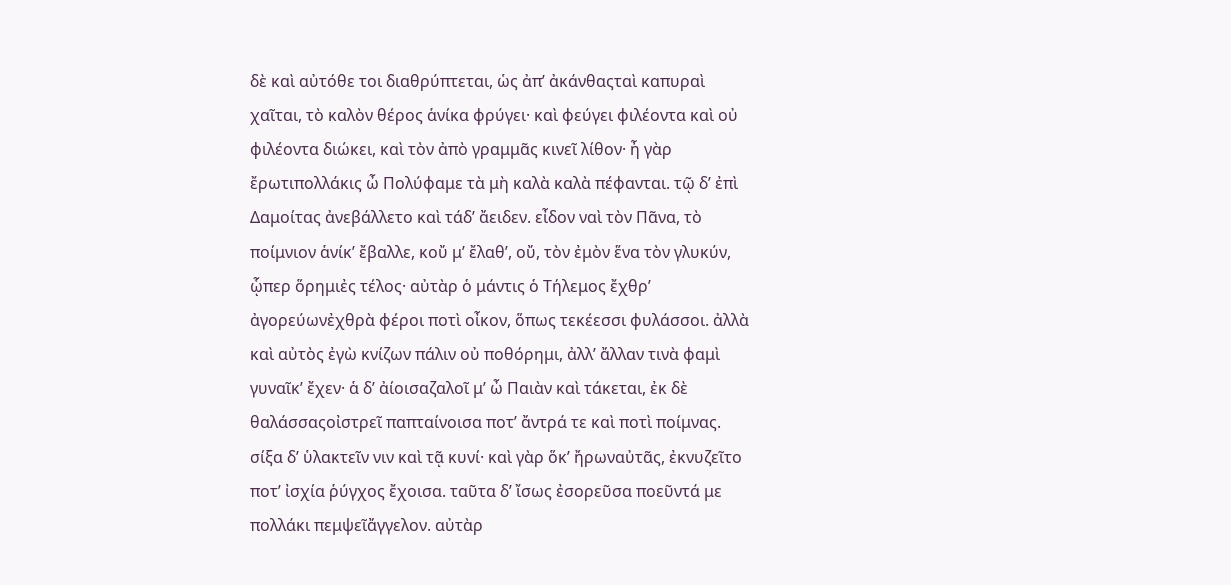δὲ καὶ αὐτόθε τοι διαθρύπτεται, ὡς ἀπʼ ἀκάνθαςταὶ καπυραὶ χαῖται, τὸ καλὸν θέρος ἁνίκα φρύγει· καὶ φεύγει φιλέοντα καὶ οὐ φιλέοντα διώκει, καὶ τὸν ἀπὸ γραμμᾶς κινεῖ λίθον· ἦ γὰρ ἔρωτιπολλάκις ὦ Πολύφαμε τὰ μὴ καλὰ καλὰ πέφανται. τῷ δʼ ἐπὶ Δαμοίτας ἀνεβάλλετο καὶ τάδʼ ἄειδεν. εἶδον ναὶ τὸν Πᾶνα, τὸ ποίμνιον ἁνίκʼ ἔβαλλε, κοὔ μʼ ἔλαθʼ, οὔ, τὸν ἐμὸν ἕνα τὸν γλυκύν, ᾧπερ ὅρημιἐς τέλος· αὐτὰρ ὁ μάντις ὁ Τήλεμος ἔχθρʼ ἀγορεύωνἐχθρὰ φέροι ποτὶ οἶκον, ὅπως τεκέεσσι φυλάσσοι. ἀλλὰ καὶ αὐτὸς ἐγὼ κνίζων πάλιν οὐ ποθόρημι, ἀλλʼ ἄλλαν τινὰ φαμὶ γυναῖκʼ ἔχεν· ἁ δʼ ἀίοισαζαλοῖ μʼ ὦ Παιὰν καὶ τάκεται, ἐκ δὲ θαλάσσαςοἰστρεῖ παπταίνοισα ποτʼ ἄντρά τε καὶ ποτὶ ποίμνας. σίξα δʼ ὑλακτεῖν νιν καὶ τᾷ κυνί· καὶ γὰρ ὅκʼ ἤρωναὐτᾶς, ἐκνυζεῖτο ποτʼ ἰσχία ῥύγχος ἔχοισα. ταῦτα δʼ ἴσως ἐσορεῦσα ποεῦντά με πολλάκι πεμψεῖἄγγελον. αὐτὰρ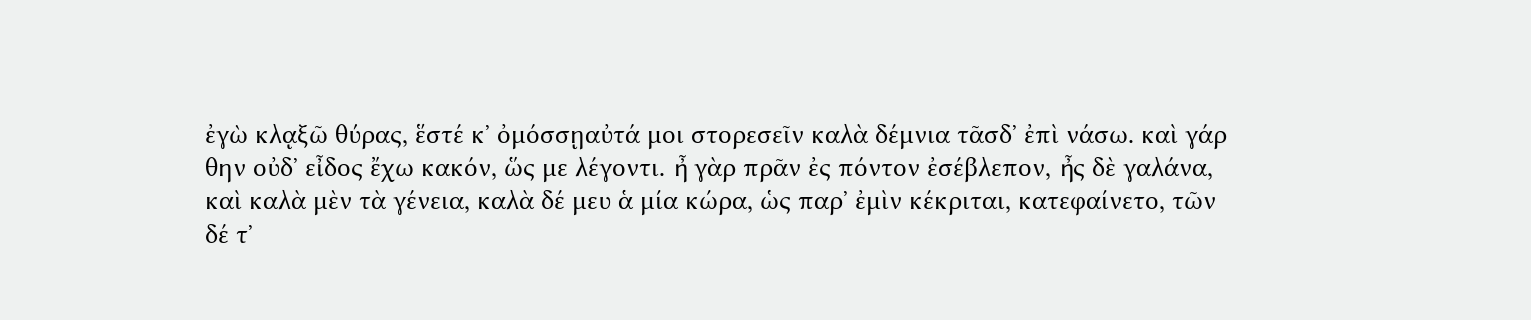ἐγὼ κλᾳξῶ θύρας, ἕστέ κʼ ὀμόσσῃαὐτά μοι στορεσεῖν καλὰ δέμνια τᾶσδʼ ἐπὶ νάσω. καὶ γάρ θην οὐδʼ εἶδος ἔχω κακόν, ὥς με λέγοντι. ἦ γὰρ πρᾶν ἐς πόντον ἐσέβλεπον, ἦς δὲ γαλάνα, καὶ καλὰ μὲν τὰ γένεια, καλὰ δέ μευ ἁ μία κώρα, ὡς παρʼ ἐμὶν κέκριται, κατεφαίνετο, τῶν δέ τʼ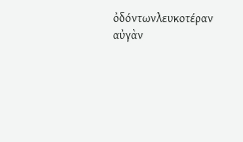ὀδόντωνλευκοτέραν αὐγὰν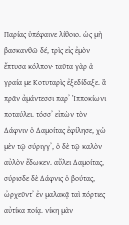Παρίας ὑπέφαινε λίθοιο. ὡς μὴ βασκανθῶ δέ, τρὶς εἰς ἐμὸν ἔπτυσα κόλπον· ταῦτα γὰρ ἁ γραία με Κοτυταρὶς ἐξεδίδαξε. ἃ πρᾶν ἀμάντεσσι παρʼ Ἱπποκίωνι ποταύλει. τόσσʼ εἰπὼν τὸν Δάφνιν ὁ Δαμοίτας ἐφίλησε, χὡ μὲν τῷ σύριγγʼ, ὁ δὲ τῷ καλὸν αὐλὸν ἔδωκεν. αὔλει Δαμοίτας, σύρισδε δὲ Δάφνις ὁ βούτας, ὠρχεῦντʼ ἐν μαλακᾷ ταὶ πόρτιες αὐτίκα ποίᾳ. νίκη μὰν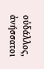οὐδάλλος, ἀνήσσατοι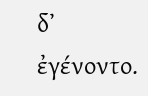δʼ ἐγένοντο.